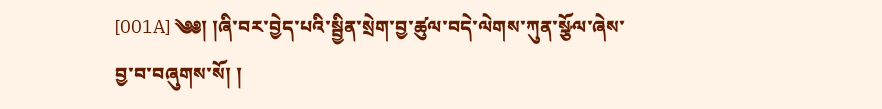[001A] ༄༅། །ཞི་བར་བྱེད་པའི་སྦྱིན་སྲེག་བྱ་ཚུལ་བདེ་ལེགས་ཀུན་སྩོལ་ཞེས་བྱ་བ་བཞུགས་སོ། །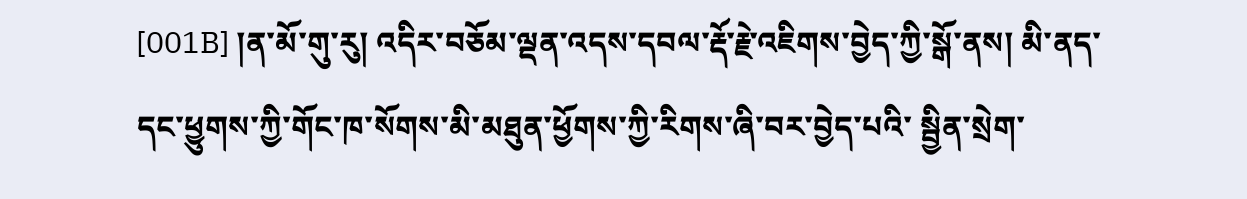[001B] །ན་མོ་གུ་རུ། འདིར་བཅོམ་ལྡན་འདས་དབལ་རྡོ་རྗེ་འཇིགས་བྱེད་ཀྱི་སྒོ་ནས། མི་ནད་དང་ཕྱུགས་ཀྱི་གོང་ཁ་སོགས་མི་མཐུན་ཕྱོགས་ཀྱི་རིགས་ཞི་བར་བྱེད་པའི་ སྦྱིན་སྲེག་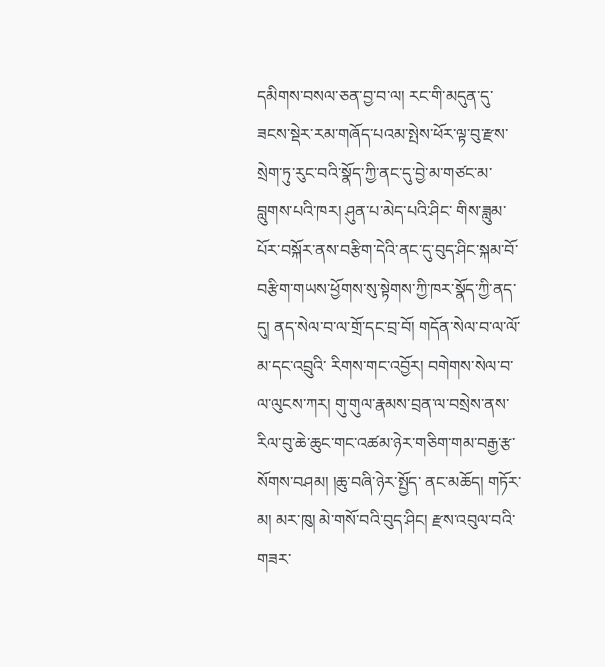དམིགས་བསལ་ཅན་བྱ་བ་ལ། རང་གི་མདུན་དུ་ཟངས་སྡེར་རམ་གཞོད་པའམ་སྤེས་ཕོར་ལྟ་བུ་རྫས་སྲེག་ཏུ་རུང་བའི་སྣོད་ཀྱི་ནང་དུ་བྱེ་མ་གཙང་མ་བླུགས་པའི་ཁར། ཤུན་པ་མེད་པའི་ཤིང་ གིས་ཟླུམ་པོར་བསྐོར་ནས་བརྩིག་དེའི་ནང་དུ་བུད་ཤིང་སྐམ་བོ་བརྩིག་གཡས་ཕྱོགས་སུ་སྟེགས་ཀྱི་ཁར་སྣོད་ཀྱི་ནད་དུ། ནད་སེལ་བ་ལ་གྲོ་དང་བྲ་བོ། གདོན་སེལ་བ་ལ་ལོ་མ་དང་འབྲུའི་ རིགས་གང་འབྱོར། བགེགས་སེལ་བ་ལ་ལུངས་ཀར། གུ་གུལ་རྣམས་བྲན་ལ་བསྲེས་ནས་རིལ་བུ་ཆེ་ཆུང་གང་འཚམ་ཉེར་གཅིག་གམ་བརྒྱ་རྩ་སོགས་བཤམ། །ཆུ་བཞི་ཉེར་སྤྱོད་ ནང་མཆོད། གཏོར་མ། མར་ཁུ། མེ་གསོ་བའི་བུད་ཤིང། རྫས་འབུལ་བའི་གཟར་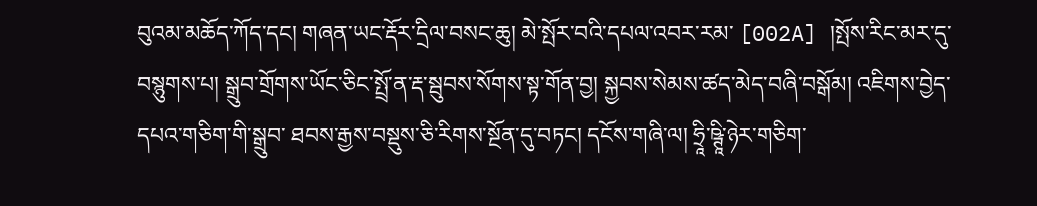བུའམ་མཆོད་ཀོད་དང། གཞན་ཡང་རྡོར་དྲིལ་བསང་ཆུ། མེ་སྤོར་བའི་དཔལ་འབར་རམ་ [002A] །སྤོས་རིང་མར་དུ་བསྙུགས་པ། སྒྲུབ་གྲོགས་ཡོང་ཅིང་སྤྲོ་ན་རྡ་སྦུབས་སོགས་སྟ་གོན་བྱ། སྐྱབས་སེམས་ཚད་མེད་བཞི་བསྒོམ། འཇིགས་བྱེད་དཔའ་གཅིག་གི་སྒྲུབ་ ཐབས་རྒྱས་བསྡུས་ཅི་རིགས་སྔོན་དུ་བཏང། དངོས་གཞི་ལ། ཧྲཱི་ཥྚཱི་ཉེར་གཅིག་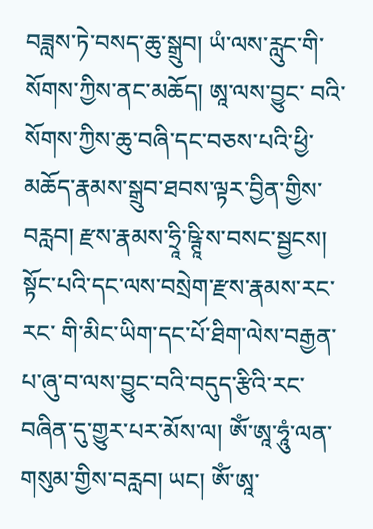བཟླས་ཏེ་བསད་ཆུ་སྒྲུབ། ཡཾ་ལས་རླུང་གི་སོགས་ཀྱིས་ནང་མཆོད། ཨཱ་ལས་བྱུང་ བའི་སོགས་ཀྱིས་ཆུ་བཞི་དང་བཅས་པའི་ཕྱི་མཆོད་རྣམས་སྒྲུབ་ཐབས་ལྟར་བྱིན་གྱིས་བརླབ། རྫས་རྣམས་ཧྲཱི་ཥྚཱི་ས་བསང་སྦྱངས། སྟོང་པའི་དང་ལས་བསྲེག་རྫས་རྣམས་རང་རང་ གི་མིང་ཡིག་དང་པོ་ཐིག་ལེས་བརྒྱན་པ་ཞུ་བ་ལས་བྱུང་བའི་བདུད་རྩིའི་རང་བཞིན་དུ་གྱུར་པར་མོས་ལ། ཨོཾ་ཨཱ་ཧཱུཾ་ལན་གསུམ་གྱིས་བརླབ། ཡང། ཨོཾ་ཨཱ་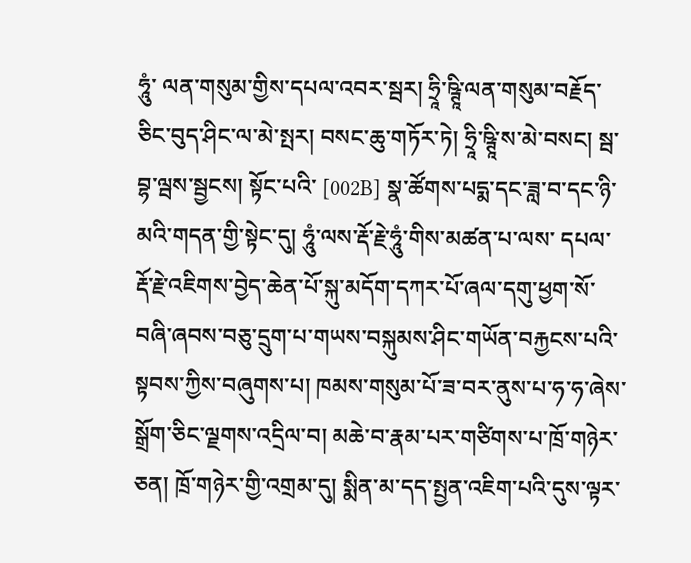ཧཱུཾ་ ལན་གསུམ་གྱིས་དཔལ་འབར་སྦར། ཧྲཱི་ཥྚཱི་ལན་གསུམ་བརྗོད་ཅིང་བུད་ཤིང་ལ་མེ་སྤར། བསང་ཆུ་གཏོར་ཏེ། ཧྲཱི་ཥྚཱི་ས་མེ་བསང། སྦ་བྷ་ལྦས་སྦྱངས། སྟོང་པའི་ [002B] སྣ་ཚོགས་པདྨ་དང་ཟླ་བ་དང་ཉི་མའི་གདན་གྱི་སྟེང་དུ། ཧཱུཾ་ལས་རྡོ་རྗེ་ཧཱུཾ་གིས་མཚན་པ་ལས་ དཔལ་རྡོ་རྗེ་འཇིགས་བྱེད་ཆེན་པོ་སྐུ་མདོག་དཀར་པོ་ཞལ་དགུ་ཕྱག་སོ་བཞི་ཞབས་བཅུ་དྲུག་པ་གཡས་བསྐུམས་ཤིང་གཡོན་བརྐྱངས་པའི་སྟབས་ཀྱིས་བཞུགས་པ། ཁམས་གསུམ་པོ་ཟ་བར་ནུས་པ་ཧ་ཧ་ཞེས་ སྒྲོག་ཅིང་ལྗགས་འདྲིལ་བ། མཆེ་བ་རྣམ་པར་གཙིགས་པ་ཁྲོ་གཉེར་ཅན། ཁྲོ་གཉེར་གྱི་འགྲམ་དུ། སྨིན་མ་དད་སྤྱན་འཇིག་པའི་དུས་ལྟར་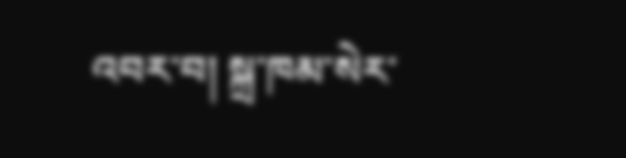འབར་བ། སྐྲ་ཁམ་སེར་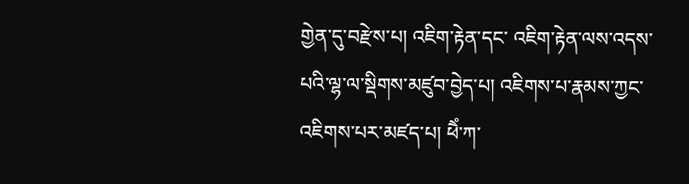གྱེན་དུ་བརྫེས་པ། འཇིག་རྟེན་དང་ འཇིག་རྟེན་ལས་འདས་པའི་ལྷ་ལ་སྡིགས་མཛུབ་བྱེད་པ། འཇིགས་པ་རྣམས་ཀྱང་འཇིགས་པར་མཛད་པ། ཕཻཾ་ཀ་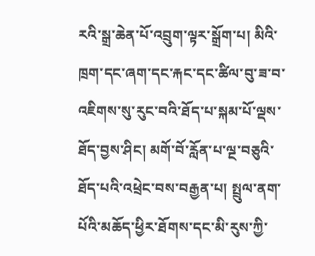རའི་སྒྲ་ཆེན་པོ་འབྲུག་ལྟར་སྒྲོག་པ། མིའི་ཁྲག་དང་ཞག་དང་རྐང་དང་ཚིལ་བུ་ཟ་བ་ འཇིགས་སུ་རུང་བའི་ཐོད་པ་སྐམ་པོ་ལྡས་ཐོད་བྱས་ཤིང། མགོ་བོ་རློན་པ་ལྔ་བཅུའི་ཐོད་པའི་འཕྲེང་བས་བརྒྱན་པ། སྤྲུལ་ནག་པོའི་མཆོད་ཕྱིར་ཐོགས་དང་མི་རུས་ཀྱི་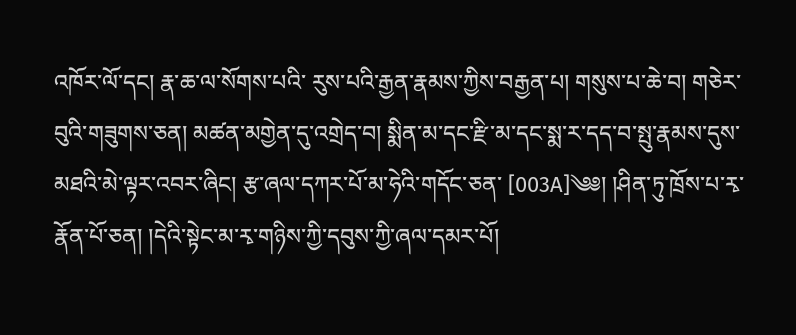འཁོར་ལོ་དང། རྣ་ཆ་ལ་སོགས་པའི་ རུས་པའི་རྒྱན་རྣམས་ཀྱིས་བརྒྱན་པ། གསུས་པ་ཆེ་བ། གཅེར་བུའི་གཟུགས་ཅན། མཚན་མགྱེན་དུ་འགྲེད་བ། སྨིན་མ་དང་རྫི་མ་དང་སྨ་ར་དད་བ་སྤུ་རྣམས་དུས་མཐའི་མེ་ལྟར་འབར་ཞིང། རྩ་ཞལ་དཀར་པོ་མ་ཧེའི་གདོང་ཅན་ [003A]༄༅། །ཤིན་ཏུ་ཁྲོས་པ་རྭ་རྣོན་པོ་ཅན། །དེའི་སྟེང་མ་རྭ་གཉིས་ཀྱི་དབུས་ཀྱི་ཞལ་དམར་པོ།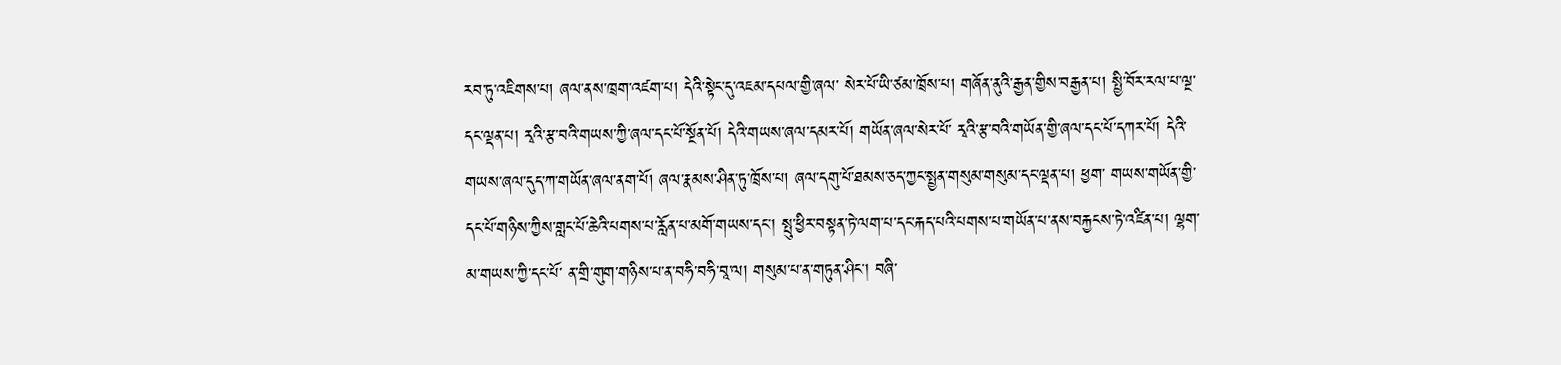རབ་ཏུ་འཇིགས་པ། ཞལ་ནས་ཁྲག་འཛག་པ། དེའི་སྟེང་དུ་འཇམ་དཔལ་གྱི་ཞལ་ སེར་པོ་ཡི་ཙམ་ཁྲོས་པ། གཞོན་ནུའི་རྒྱན་གྱིས་བརྒྱན་པ། སྤྱི་བོར་རལ་པ་ལྔ་དང་ལྡན་པ། རྭའི་རྩ་བའི་གཡས་ཀྱི་ཞལ་དང་པོ་སྔོན་པོ། དེའི་གཡས་ཞལ་དམར་པོ། གཡོན་ཞལ་སེར་པོ་ རྭའི་རྩ་བའི་གཡོན་གྱི་ཞལ་དང་པོ་དཀར་པོ། དེའི་གཡས་ཞལ་དུད་ཀ་གཡོན་ཞལ་ནག་པོ། ཞལ་རྣམས་ཤིན་ཏུ་ཁྲོས་པ། ཞལ་དགུ་པོ་ཐམས་ཅད་ཀྱང་སྤྱན་གསུམ་གསུམ་དང་ལྡན་པ། ཕྱག་ གཡས་གཡོན་གྱི་དང་པོ་གཉིས་ཀྱིས་གླང་པོ་ཆེའི་པགས་པ་རློན་པ་མགོ་གཡས་དང། སྤུ་ཕྱིར་བསྟན་ཏེ་ལག་པ་དང་རྐད་པའི་པགས་པ་གཡོན་པ་ནས་བརྐྱངས་ཏེ་འཛིན་པ། ལྷག་མ་གཡས་ཀྱི་དང་པོ་ ན་གྲི་གུག་གཉིས་པ་ན་བཧི་བཧི་བཱ་ལ། གསུམ་པ་ན་གཏུན་ཤིང། བཞི་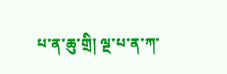པ་ན་ཆུ་གྲི། ལྔ་པ་ན་ཀ་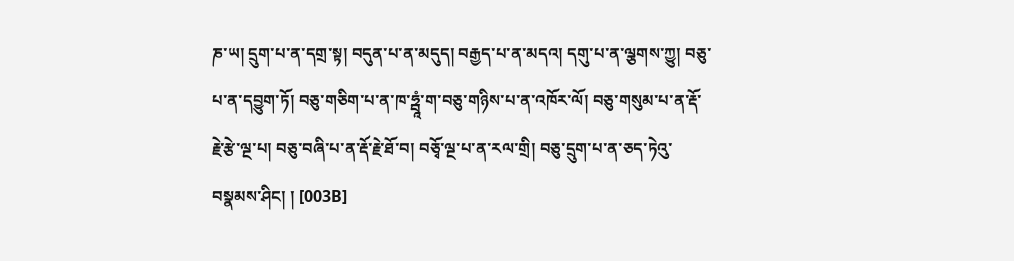ཎ་ཡ། དྲུག་པ་ན་དགྲ་སྟ། བདུན་པ་ན་མདུད། བརྒྱད་པ་ན་མདའ། དགུ་པ་ན་ལྕགས་ཀྱུ། བཅུ་ པ་ན་དབྱུག་ཏོ། བཅུ་གཅིག་པ་ན་ཁ་ཧྦཱཾ་ག་བཅུ་གཉིས་པ་ན་འཁོར་ལོ། བཅུ་གསུམ་པ་ན་རྡོ་རྗེ་རྩེ་ལྔ་པ། བཅུ་བཞི་པ་ན་རྡོ་རྗེ་ཐོ་བ། བཅྭོ་ལྔ་པ་ན་རལ་གྲི། བཅུ་དྲུག་པ་ན་ཅད་ཏེའུ་བསྣམས་ཤིང། ། [003B]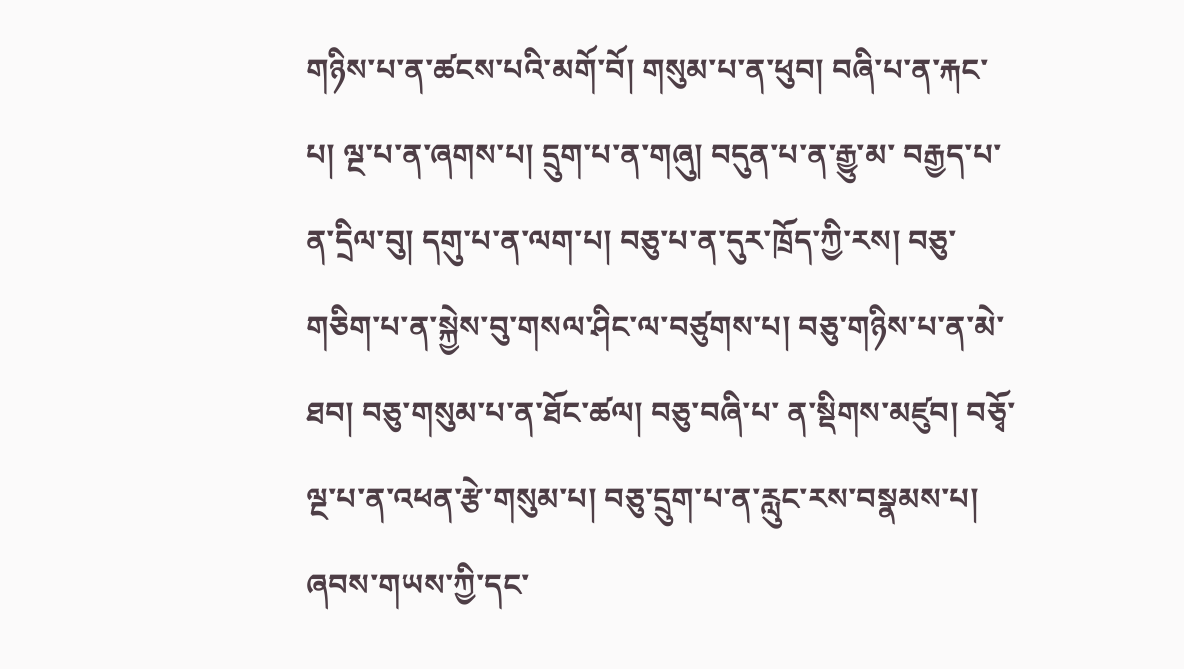གཉིས་པ་ན་ཚངས་པའི་མགོ་བོ། གསུམ་པ་ན་ཕུབ། བཞི་པ་ན་རྐང་པ། ལྔ་པ་ན་ཞགས་པ། དྲུག་པ་ན་གཞུ། བདུན་པ་ན་རྒྱུ་མ་ བརྒྱད་པ་ན་དྲིལ་བུ། དགུ་པ་ན་ལག་པ། བཅུ་པ་ན་དུར་ཁྲོད་ཀྱི་རས། བཅུ་གཅིག་པ་ན་སྐྱེས་བུ་གསལ་ཤིང་ལ་བཙུགས་པ། བཅུ་གཉིས་པ་ན་མེ་ཐབ། བཅུ་གསུམ་པ་ན་ཐོང་ཚལ། བཅུ་བཞི་པ་ ན་སྡིགས་མཛུབ། བཅྭོ་ལྔ་པ་ན་འཕན་རྩེ་གསུམ་པ། བཅུ་དྲུག་པ་ན་རླུང་རས་བསྣམས་པ། ཞབས་གཡས་ཀྱི་དང་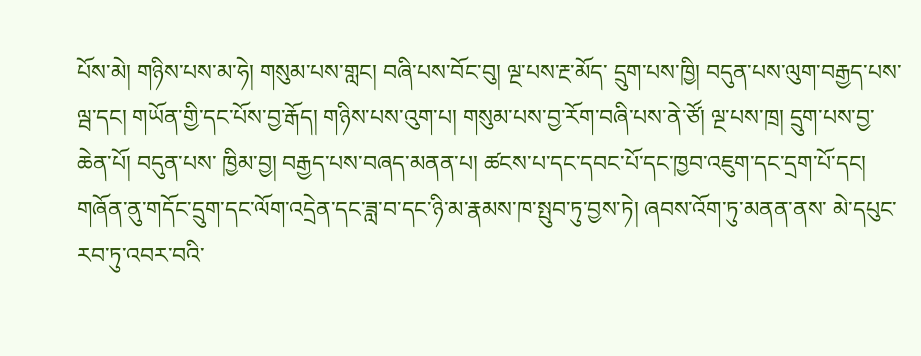པོས་མེ། གཉིས་པས་མ་ཧེ། གསུམ་པས་གླང། བཞི་པས་བོང་བུ། ལྔ་པས་རྔ་མོད་ དྲུག་པས་ཁྱི། བདུན་པས་ལུག་བརྒྱད་པས་ལྦ་དང། གཡོན་གྱི་དང་པོས་བྱ་རྒོད། གཉིས་པས་འུག་པ། གསུམ་པས་བྱ་རོག་བཞི་པས་ནེ་ཙོ། ལྔ་པས་ཁྲ། དྲུག་པས་བྱ་ཆེན་པོ། བདུན་པས་ ཁྱིམ་བྱ། བརྒྱད་པས་བཞད་མནན་པ། ཚངས་པ་དང་དབང་པོ་དང་ཁྱབ་འཇུག་དང་དྲག་པོ་དང། གཞོན་ནུ་གདོང་དྲུག་དང་ལོག་འདྲེན་དང་ཟླ་བ་དང་ཉི་མ་རྣམས་ཁ་སྤུབ་ཏུ་བྱས་ཏེ། ཞབས་འོག་ཏུ་མནན་ནས་ མེ་དཔུང་རབ་ཏུ་འབར་བའི་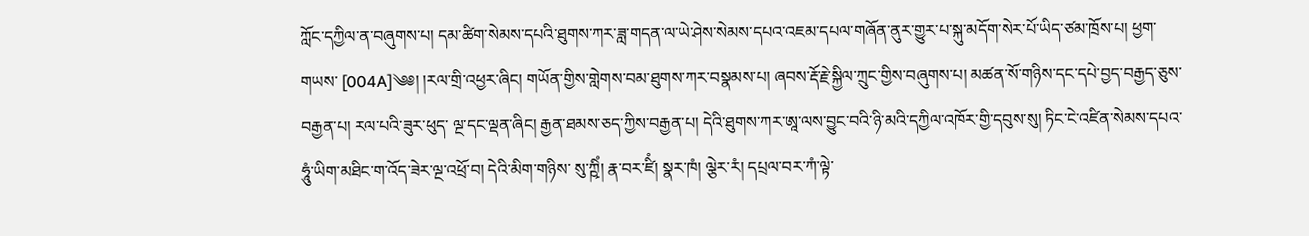ཀློང་དཀྱིལ་ན་བཞུགས་པ། དམ་ཚིག་སེམས་དཔའི་ཐུགས་ཀར་ཟླ་གདན་ལ་ཡེ་ཤེས་སེམས་དཔའ་འཇམ་དཔལ་གཞོན་ནུར་གྱུར་པ་སྐུ་མདོག་སེར་པོ་ཡིད་ཙམ་ཁྲོས་པ། ཕྱག་གཡས་ [004A]༄༅། །རལ་གྲི་འཕྱར་ཞིང། གཡོན་གྱིས་གླེགས་བམ་ཐུགས་ཀར་བསྣམས་པ། ཞབས་རྡོ་རྗེ་སྐྱིལ་ཀྲུང་གྱིས་བཞུགས་པ། མཚན་སོ་གཉིས་དང་དཔེ་བྱད་བརྒྱད་ཅུས་བརྒྱན་པ། རལ་པའི་ཟུར་ཕུད་ ལྔ་དང་ལྡན་ཞིང། རྒྱན་ཐམས་ཅད་ཀྱིས་བརྒྱན་པ། དེའི་ཐུགས་ཀར་ཨཱ་ལས་བྱུང་བའི་ཉི་མའི་དཀྱིལ་འཁོར་གྱི་དབུས་སུ། ཏིང་ངེ་འཛིན་སེམས་དཔའ་ཧཱུཾ་ཡིག་མཐིང་ག་འོད་ཟེར་ལྔ་འཕྲོ་བ། དེའི་མིག་གཉིས་ སུ་ཀྵིཾ། རྣ་བར་ཛིཾ། སྣར་ཁཾ། ལྕེར་རཾ། དཔྲལ་བར་ཀཾ་ལྟེ་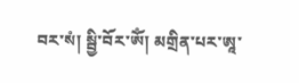བར་སཾ། སྦྱི་བོར་ཨོཾ། མགྲིན་པར་ཨཱ་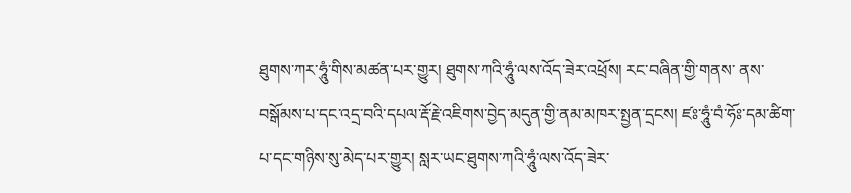ཐུགས་ཀར་ཧཱུཾ་གིས་མཚན་པར་གྱུར། ཐུགས་ཀའི་ཧཱུཾ་ལས་འོད་ཟེར་འཕྲོས། རང་བཞིན་གྱི་གནས་ ནས་བསྒོམས་པ་དང་འདྲ་བའི་དཔལ་རྡོ་རྗེ་འཇིགས་བྱེད་མདུན་གྱི་ནམ་མཁར་སྤྱན་དྲངས། ཛཿ་ཧཱུཾ་བཾ་ཧོཿ་དམ་ཚིག་པ་དང་གཉིས་སུ་མེད་པར་གྱུར། སླར་ཡང་ཐུགས་ཀའི་ཧཱུཾ་ལས་འོད་ཟེར་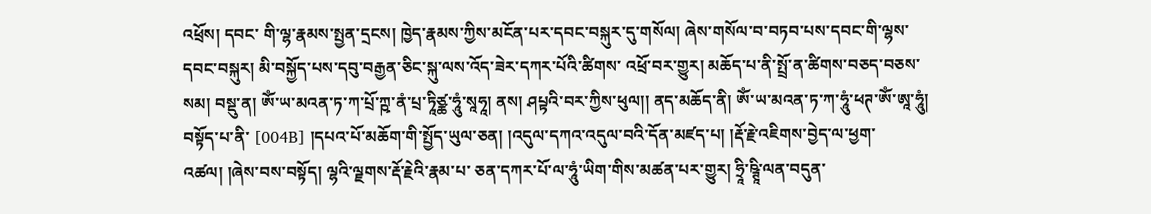འཕྲོས། དབང་ གི་ལྷ་རྣམས་སྤྱན་དྲངས། ཁྱེད་རྣམས་ཀྱིས་མངོན་པར་དབང་བསྐུར་དུ་གསོལ། ཞེས་གསོལ་བ་བཏབ་པས་དབང་གི་ལྷས་དབང་བསྐུར། མི་བསྐྱོད་པས་དབུ་བརྒྱན་ཅིང་སྐུ་ལས་འོད་ཟེར་དཀར་པོའི་ཚིགས་ འཕྲོ་བར་གྱུར། མཆོད་པ་ནི་སྤྲོ་ན་ཚིགས་བཅད་བཅས་སམ། བསྡུ་ན། ཨོཾ་ཡ་མའན་ཏ་ཀ་པྲོ་ཀྵ་ནཾ་པྲ་ཏཱིཙྪ་ཧཱུཾ་སཱཧཱ། ནས། ཤཔྟའི་བར་ཀྱིས་ཕུལ།། ནད་མཆོད་ནི། ཨོཾ་ཡ་མའན་ཏ་ཀ་ཧཱུཾ་ཕཊ་ཨོཾ་ཨཱ་ཧཱུཾ། བསྟོད་པ་ནི་ [004B] །དཔའ་པོ་མཆོག་གི་སྤྱོད་ཡུལ་ཅན། །འདུལ་དཀའ་འདུལ་བའི་དོན་མཛད་པ། །རྡོ་རྗེ་འཇིགས་བྱེད་ལ་ཕྱག་འཚལ། །ཞེས་བས་བསྟོད། ལྷའི་ལྗགས་རྡོ་རྗེའི་རྣམ་པ་ ཅན་དཀར་པོ་ལ་ཧཱུཾ་ཡིག་གིས་མཚན་པར་གྱུར། ཧྲཱི་ཥྚཱི་ལན་བདུན་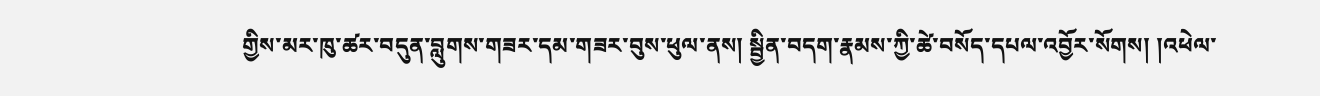གྱིས་མར་ཁུ་ཚར་བདུན་བླུགས་གཟར་དམ་གཟར་བུས་ཕུལ་ནས། སྦྱིན་བདག་རྣམས་ཀྱི་ཚེ་བསོད་དཔལ་འབྱོར་སོགས། །འཕེལ་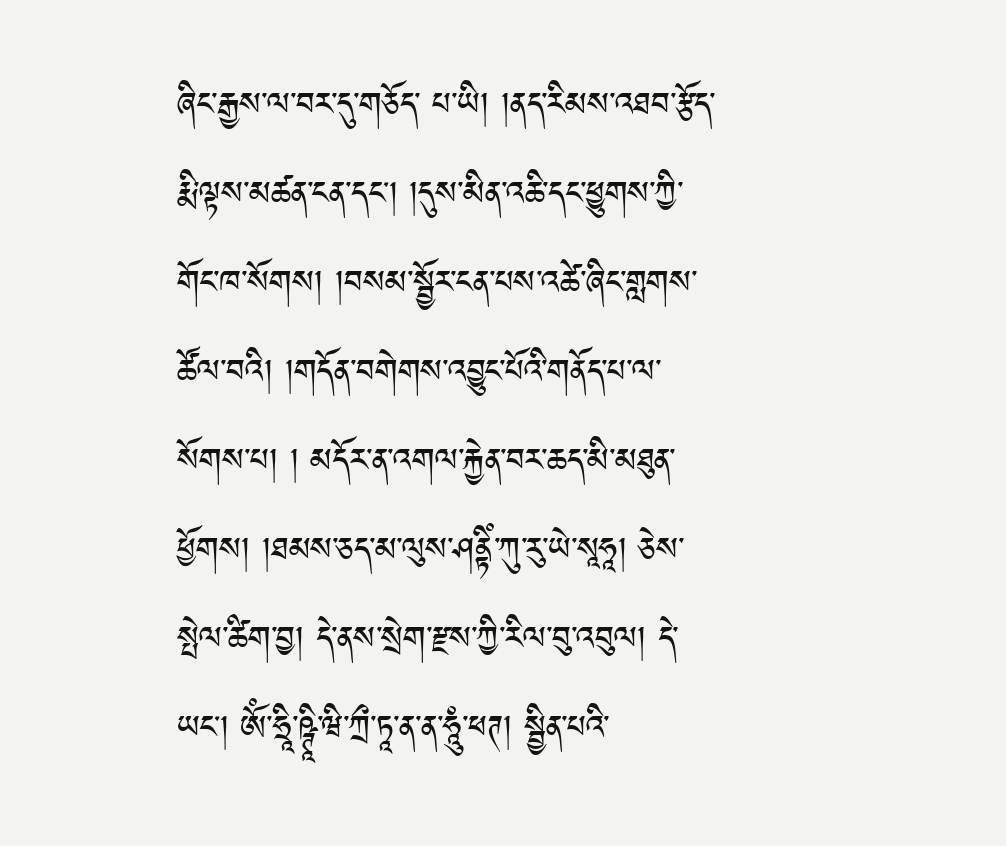ཞིང་རྒྱས་ལ་བར་དུ་གཅོད་ པ་ཡི། །ནད་རིམས་འཐབ་རྩོད་རྨི་ལྟས་མཚན་ངན་དང། །དུས་མིན་འཆི་དང་ཕྱུགས་ཀྱི་གོང་ཁ་སོགས། །བསམ་སྦྱོར་ངན་པས་འཚེ་ཞིང་གླགས་ཚོལ་བའི། །གདོན་བགེགས་འབྱུང་པོའི་གནོད་པ་ལ་སོགས་པ། ། མདོར་ན་འགལ་རྐྱེན་བར་ཆད་མི་མཐུན་ཕྱོགས། །ཐམས་ཅད་མ་ལུས་ཤནྟིཾ་ཀུ་རུ་ཡེ་སཱཧཱ། ཅེས་སྤེལ་ཚིག་བྱ། དེ་ནས་སྲེག་རྫས་ཀྱི་རིལ་བུ་འབུལ། དེ་ཡང། ཨོཾ་ཧྲཱི་ཥྚཱི་ཝི་ཀྲྀ་ཏཱ་ན་ན་ཧཱུཾ་ཕཊ། སྦྱིན་པའི་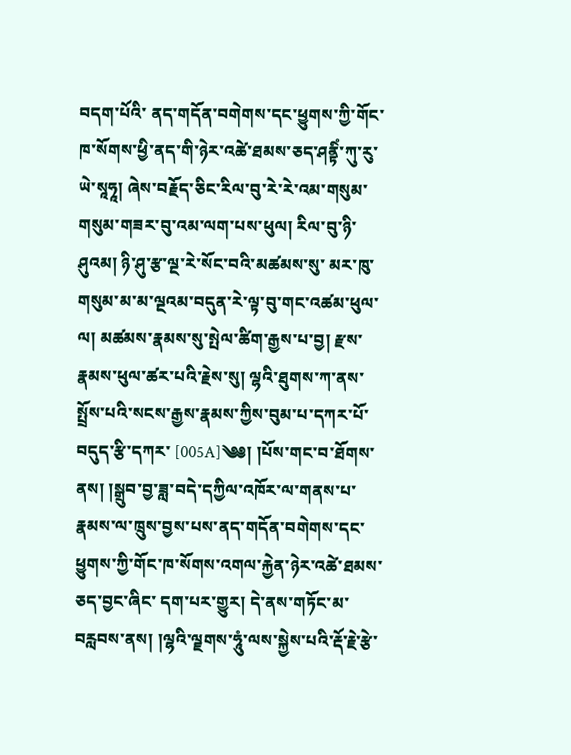བདག་པོའི་ ནད་གདོན་བགེགས་དང་ཕྱུགས་ཀྱི་གོང་ཁ་སོགས་ཕྱི་ནད་གི་ཉེར་འཚེ་ཐམས་ཅད་ཤནྟིཾ་ཀུ་རུ་ཡེ་སཱཧཱ། ཞེས་བརྗོད་ཅིང་རིལ་བུ་རེ་རེ་འམ་གསུམ་གསུམ་གཟར་བུ་འམ་ལག་པས་ཕུལ། རིལ་བུ་ཉི་ཤུའམ། ཉི་ཤུ་རྩ་ལྔ་རེ་སོང་བའི་མཚམས་སུ་ མར་ཁུ་གསུམ་མ་མ་ལྔའམ་བདུན་རེ་ལྟ་བུ་གང་འཚམ་ཕུལ་ལ། མཚམས་རྣམས་སུ་སྤེལ་ཚིག་རྒྱས་པ་བྱ། རྫས་རྣམས་ཕུལ་ཚར་པའི་རྗེས་སུ། ལྷའི་ཐུགས་ཀ་ནས་སྤྲོས་པའི་སངས་རྒྱས་རྣམས་ཀྱིས་བུམ་པ་དཀར་པོ་བདུད་རྩི་དཀར་ [005A]༄༅། །པོས་གང་བ་ཐོགས་ནས། །སྒྲུབ་བྱ་ཟླ་བདེ་དཀྱིལ་འཁོར་ལ་གནས་པ་རྣམས་ལ་ཁྲུས་བྱས་པས་ནད་གདོན་བགེགས་དང་ཕྱུགས་ཀྱི་གོང་ཁ་སོགས་འགལ་རྐྱེན་ཉེར་འཚེ་ཐམས་ཅད་བྱང་ཞིང་ དག་པར་གྱུར། དེ་ནས་གཏོང་མ་བརླབས་ནས། །ལྷའི་ལྗགས་ཧཱུཾ་ལས་སྐྱེས་པའི་རྡོ་རྗེ་རྩེ་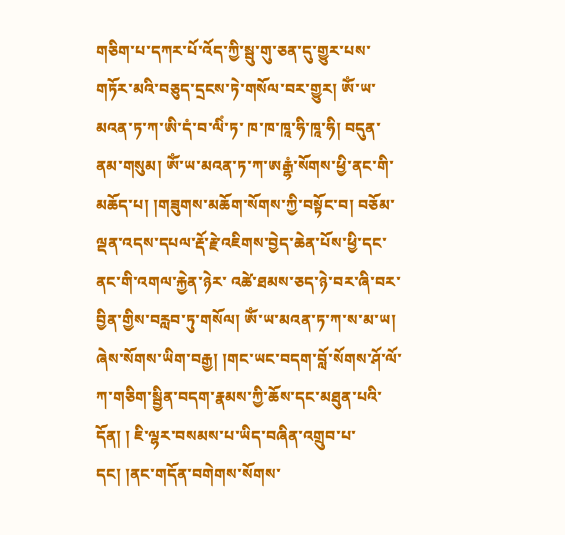གཅིག་པ་དཀར་པོ་འོད་ཀྱི་སྦུ་གུ་ཅན་དུ་གྱུར་པས་གཏོར་མའི་བཅུད་དྲངས་ཏེ་གསོལ་བར་གྱུར། ཨོཾ་ཡ་མའན་ཏ་ཀ་ཨི་དཾ་བ་ལིཾ་ཏ་ ཁ་ཁ་ཁཱ་ཧི་ཁཱ་ཧི། བདུན་ནམ་གསུམ། ཨོཾ་ཡ་མའན་ཏ་ཀ་ཨརྒྷཾ་སོགས་ཕྱི་ནང་གི་མཆོད་པ། །གཟུགས་མཆོག་སོགས་ཀྱི་བསྟོང་བ། བཅོམ་ལྡན་འདས་དཔལ་རྡོ་རྗེ་འཇིགས་བྱེད་ཆེན་པོས་ཕྱི་དང་ནང་གི་འགལ་རྐྱེན་ཉེར་ འཚེ་ཐམས་ཅད་ཉེ་བར་ཞི་བར་བྱིན་གྱིས་བརླབ་ཏུ་གསོལ། ཨོཾ་ཡ་མའན་ཏ་ཀ་ས་མ་ཡ། ཞེས་སོགས་ཡིག་བརྒྱ། །གང་ཡང་བདག་བློ་སོགས་ཤོ་ལོ་ཀ་གཅིག་སྦྱིན་བདག་རྣམས་ཀྱི་ཆོས་དང་མཐུན་པའི་དོན། ། ཇི་ལྷར་བསམས་པ་ཡིད་བཞིན་འགྲུབ་པ་དང། །ནང་གདོན་བགེགས་སོགས་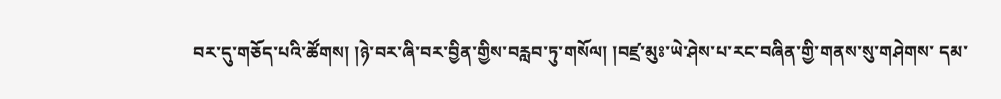བར་དུ་གཅོད་པའི་ཚོགས། །ཉེ་བར་ཞི་བར་བྱིན་གྱིས་བརླབ་ཏུ་གསོལ། །བཛྲ་མུཿ་ཡེ་ཤེས་པ་རང་བཞིན་གྱི་གནས་སུ་གཤེགས་ དམ་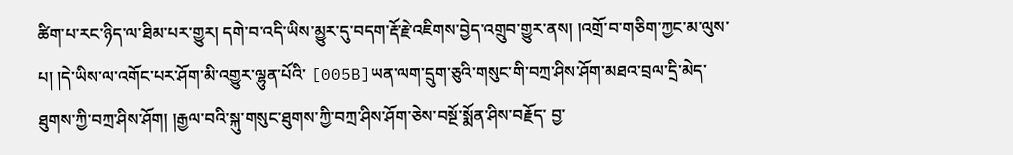ཚིག་པ་རང་ཉིད་ལ་ཐིམ་པར་གྱུར། དགེ་བ་འདི་ཡིས་མྱུར་དུ་བདག་རྡོ་རྗེ་འཇིགས་བྱེད་འགྲུབ་གྱུར་ནས། །འགྲོ་བ་གཅིག་ཀྱང་མ་ལུས་པ། །དེ་ཡིས་ལ་འགོང་པར་ཤོག་མི་འགྱུར་ལྷུན་པོའི་ [005B]ཡན་ལག་དྲུག་ཅུའི་གསུང་གི་བཀྲ་ཤིས་ཤོག་མཐའ་བྲལ་དྲི་མེད་ཐུགས་ཀྱི་བཀྲ་ཤིས་ཤོག། །རྒྱལ་བའི་སྐུ་གསུང་ཐུགས་ཀྱི་བཀྲ་ཤིས་ཤོག་ཅེས་བསྔོ་སྨོན་ཤིས་བརྗོད་ བྱ་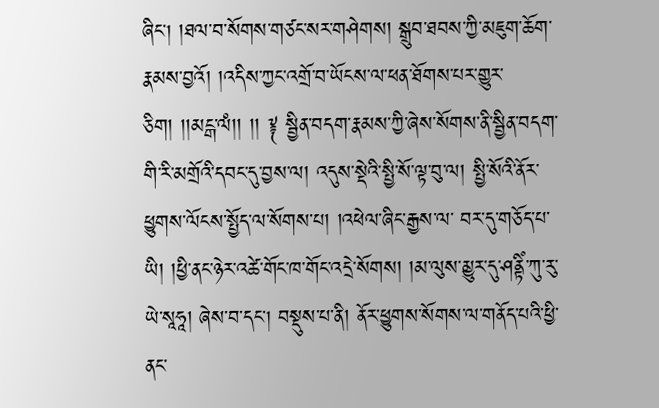ཞིང། །ཐལ་བ་སོགས་གཙང་སར་གཤེགས། སྒྲུབ་ཐབས་ཀྱི་མཇུག་ཆོག་རྣམས་བྱའོ། །འདིས་ཀྱང་འགྲོ་བ་ཡོངས་ལ་ཕན་ཐོགས་པར་གྱུར་ཅིག། །།མངྒ་ལཾ།། །། ༈ སྦྱིན་བདག་རྣམས་ཀྱི་ཞེས་སོགས་ནི་སྦྱིན་བདག་གི་རི་མགྲོའི་དབང་དུ་བྱས་ལ། འདུས་སྡེའི་སྤྱི་སོ་ལྟ་བུ་ལ། སྤྱི་སོའི་ནོར་ཕྱུགས་ལོངས་སྤྱོད་ལ་སོགས་པ། །འཕེལ་ཞིང་རྒྱས་ལ་ བར་དུ་གཅོད་པ་ཡི། །ཕྱི་ནང་ཉེར་འཚེ་གོང་ཁ་གོང་འདྲེ་སོགས། །མ་ལུས་མྱུར་དུ་ཤནྟིཾ་ཀུ་རུ་ཡེ་སཱཧཱ། ཞེས་བ་དང། བསྡུས་པ་ནི། ནོར་ཕྱུགས་སོགས་ལ་གནོད་པའི་ཕྱི་ནང་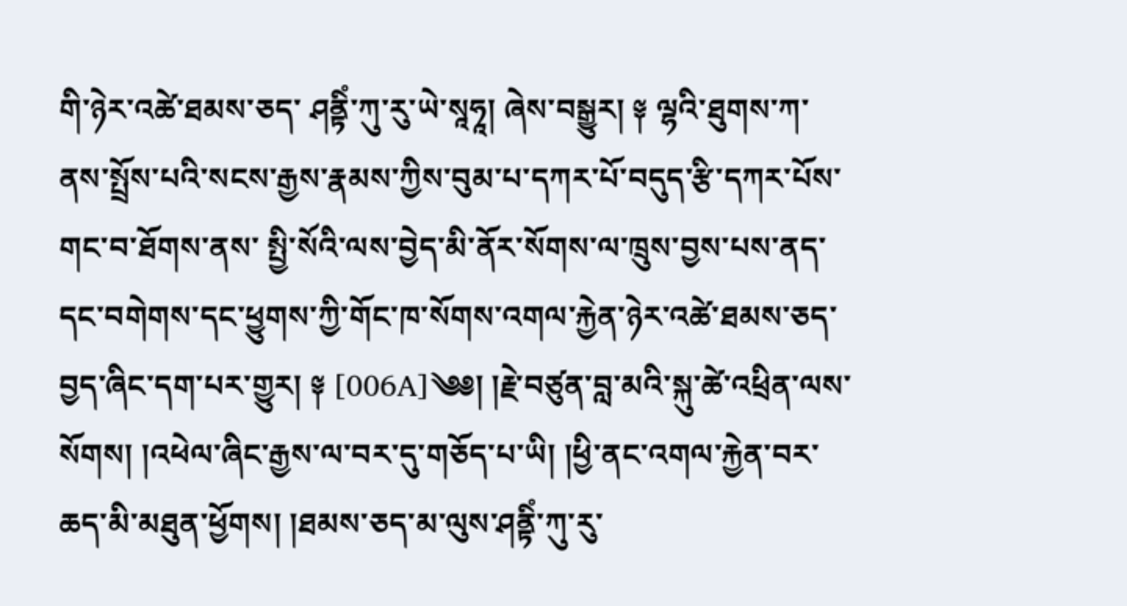གི་ཉེར་འཚེ་ཐམས་ཅད་ ཤནྟིཾ་ཀུ་རུ་ཡེ་སཱཧཱ། ཞེས་བསྒྱུར། ༈ ལྷའི་ཐུགས་ཀ་ནས་སྤྲོས་པའི་སངས་རྒྱས་རྣམས་ཀྱིས་བུམ་པ་དཀར་པོ་བདུད་རྩི་དཀར་པོས་གང་བ་ཐོགས་ནས་ སྤྱི་སོའི་ལས་བྱེད་མི་ནོར་སོགས་ལ་ཁྲུས་བྱས་པས་ནད་དང་བགེགས་དང་ཕྱུགས་ཀྱི་གོང་ཁ་སོགས་འགལ་རྐྱེན་ཉེར་འཚེ་ཐམས་ཅད་བྱད་ཞིང་དག་པར་གྱུར། ༈ [006A]༄༅། །རྗེ་བཙུན་བླ་མའི་སྐུ་ཚེ་འཕྲིན་ལས་སོགས། །འཕེལ་ཞིང་རྒྱས་ལ་བར་དུ་གཅོད་པ་ཡི། །ཕྱི་ནང་འགལ་རྐྱེན་བར་ཆད་མི་མཐུན་ཕྱོགས། །ཐམས་ཅད་མ་ལུས་ཤནྟིཾ་ཀུ་རུ་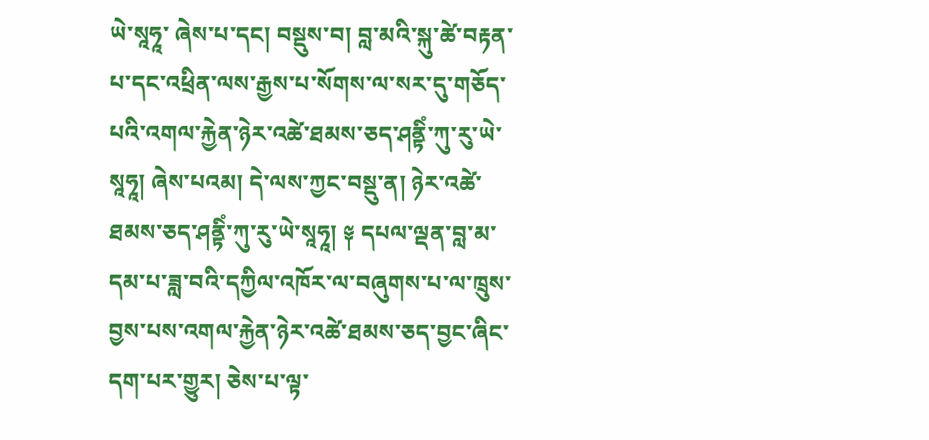ཡེ་སཱཧཱ་ ཞེས་པ་དང། བསྡུས་བ། བླ་མའི་སྐུ་ཚེ་བརྟན་པ་དང་འཕྲིན་ལས་རྒྱས་པ་སོགས་ལ་སར་དུ་གཅོད་པའི་འགལ་རྐྱེན་ཉེར་འཚེ་ཐམས་ཅད་ཤནྟིཾ་ཀུ་རུ་ཡེ་སཱཧཱ། ཞེས་པའམ། དེ་ལས་ཀྱང་བསྡུ་ན། ཉེར་འཚེ་ ཐམས་ཅད་ཤནྟིཾ་ཀུ་རུ་ཡེ་སཱཧཱ། ༈ དཔལ་ལྡན་བླ་མ་དམ་པ་ཟླ་བའི་དཀྱིལ་འཁོར་ལ་བཞུགས་པ་ལ་ཁྲུས་བྱས་པས་འགལ་རྐྱེན་ཉེར་འཚེ་ཐམས་ཅད་བྱང་ཞིང་ དག་པར་གྱུར། ཅེས་པ་ལྟ་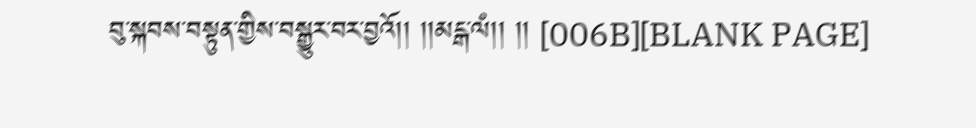བུ་སྐབས་བསྟུན་གྱིས་བསྒྱུར་བར་བྱའོ།། །།མངྒ་ལཾ།། །། [006B][BLANK PAGE]